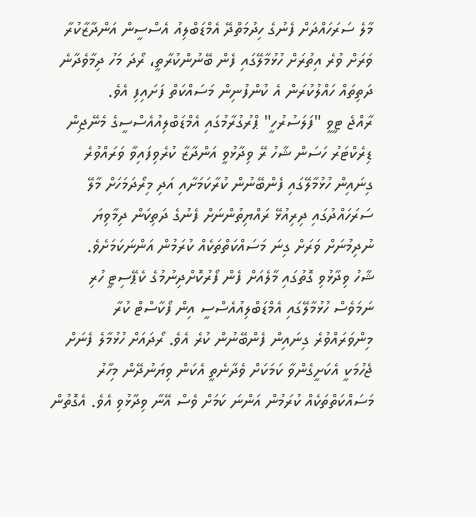މާލެ ސަރަހައްދަށް ފެނުގެ ހިދުމަތްދޭ އެމްޑަބްލިއު އެސްސީން އަންދާޒާކުރާ ވަރަށް ވުރެ އިތުރަށް ހުޅުމާލޭގައި ފެން ބޭނުންކުރާތީ، ރޯދަ މަހު ދިމާވެދާނެ ދަތިތައް ހައްލުކުރަން އެ ކުންފުނިން މަސައްކަތް ފަށައިފި އެވެ.
ރާއްޖެ ޓީވީ "ފަލަސުރުހީ" ޕްރުގުރާމުގައި އެމްޑަބްލިއުއެސްސީގެ މެނޭޖިން ޑިރެކްޓަރު ހަސަން ޝާހު ރޭ ވިދާޅުވީ އަންދާޒާ ކުރެވިފައިވާ ވަރައްވުރެ ގިނައިން ހުޅުމާލޭގައި ފެންބޭނުން ކުރާކަމަށާއި އަދި މިރޯދަމަހަށް މާލޭ ސަރަހައްދުގައި ދިރިއުޅޭ ރައްޔިތުންނަށް ފެނުގެ ދަތިކަން ދިމާވިޔަ ނުދިމުނަށް ވަރަށް ގިނަ މަސައްކަތްތަކެއް ކުރަމުން އަންނަކަމަށެވެ.
ޝާހު ވިދާޅުވި ގޮތުގައި މާލެއަށް ފެން ފޯރުކޮށްދިނުމުގެ ކެޕޭސިޓީ ހުރި ނަމަވެސް ހުޅުމާލޭގައި އެމްޑަބްލިއުއެސްސީ އިން ފޯކާސްޓް ކުރާ މިންވަރައްވުރެ ގިނައިން ފެންބޭނުން ކުރެ އެވެ. ރޯދައަށް ހުޅުމާލެ ފެނަށް ޖެހުމަކީ އެކަށީގެންވާ ކަމަކަށް ވެދާނެތީ އެކަން ވިޔަނުދޭން މިހާރު މަސައްކަތްތަކެއް ކުރަމުން އަންނަ ކަމަށް ވެސް އޭނާ ވިދާޅުވި އެވެ. އެގޮތުން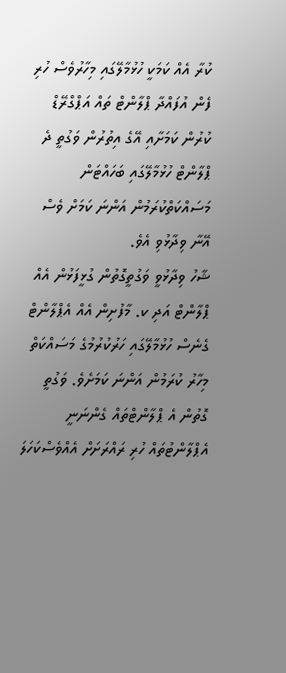ކުރާ އެއް ކަމަކީ ހުޅުމާލޭގައި މިހާރުވެސް ހުރި ފެން އުފައްދާ ޕްލާންޓް ތައް އަޕްގްރޭޑް ކުރުން ކަމަށާއި އޭގެ އިތުރުން ވަގުތީ ދެ ޕްލާންޓް ހުޅުމާލޭގައި ބަހައްޓަން މަސައްކަތްކުރަމުން އަންނަ ކަމަށް ވެސް އޭނާ ވިދާޅުވި އެވެ.
ޝާހު ވިދާޅުވީ ވަގުތީގޮތުން ގުޅީފަޅުން އެއް ޕްލާންޓް އަދި ކ. މާފުށިން އެއް އެޕްލާންޓް ގެނެސް ހުޅުމާލޭގައި ހަރުކުރުމުގެ މަސައްކަތް މިހާރު ކުރަމުން އަންނަ ކަމަށެވެ. ވަގުތީ ގޮތުން އެ ޕްލާންޓްތައް ގެންނަނީ އެޕްލާންޓުތައް ހުރި ރައްރަށަށް އެއްވެސްކަހަލަ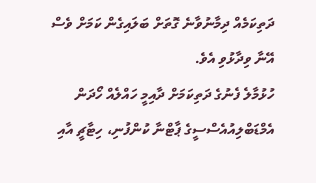ދަތިކަމެއް ދިމާނުވާނެ ގޮތަށް ބަލައިގެން ކަމަށް ވެސް އޭނާ ވިދާޅުވި އެވެ.
ހުޅުމާލެ ފެނުގެ ދަތިކަމަށް ދާއިމީ ހައްލެއް ހޯދަން އެމްޑަބްލިއުއެސްސީގެ ޕާޓްނާ ކުންފުނި، ހިޓާޗީ އާއި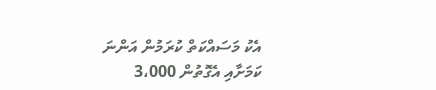އެކު މަސައްކަތް ކުރަމުން އަންނަ ކަމަށާއި އެގޮތުން 3،000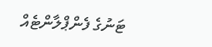ޓަނުގެ ފެންޕްލާންޓެއް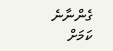ގެންނާނެ ކަމަށް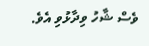ވެސް ޝާހު ވިދާޅުވި އެވެ.